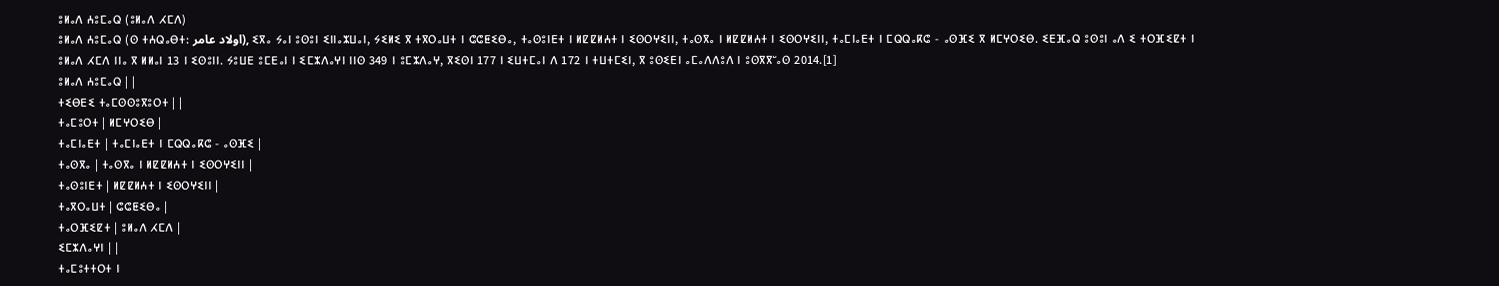ⵓⵍⴰⴷ ⵄⵓⵎⴰⵕ (ⵓⵍⴰⴷ ⵃⵎⴷ)
ⵓⵍⴰⴷ ⵄⵓⵎⴰⵕ (ⵙ ⵜⵄⵕⴰⴱⵜ: اولاد عامر), ⵉⴳⴰ ⵢⴰⵏ ⵓⵙⵓⵏ ⵉⵏⵏⴰⵣⵡⴰⵏ, ⵢⵉⵍⵉ ⴳ ⵜⴳⵔⴰⵡⵜ ⵏ ⵛⵛⵟⵉⴱⴰ, ⵜⴰⵙⵓⵏⴹⵜ ⵏ ⵍⵇⵇⵍⵄⵜ ⵏ ⵉⵙⵔⵖⵉⵏⵏ, ⵜⴰⵙⴳⴰ ⵏ ⵍⵇⵇⵍⵄⵜ ⵏ ⵉⵙⵔⵖⵉⵏⵏ, ⵜⴰⵎⵏⴰⴹⵜ ⵏ ⵎⵕⵕⴰⴽⵛ - ⴰⵙⴼⵉ ⴳ ⵍⵎⵖⵔⵉⴱ. ⵉⴹⴼⴰⵕ ⵓⵙⵓⵏ ⴰⴷ ⵉ ⵜⵔⴼⵉⵇⵜ ⵏ ⵓⵍⴰⴷ ⵃⵎⴷ ⵏⵏⴰ ⴳ ⵍⵍⴰⵏ 13 ⵏ ⵉⵙⵓⵏⵏ. ⵢⵓⵡⴹ ⵓⵎⴹⴰⵏ ⵏ ⵉⵎⵣⴷⴰⵖⵏ ⵏⵏⵙ 349 ⵏ ⵓⵎⵣⴷⴰⵖ, ⴳⵉⵙⵏ 177 ⵏ ⵉⵡⵜⵎⴰⵏ ⴷ 172 ⵏ ⵜⵡⵜⵎⵉⵏ, ⴳ ⵓⵙⵉⴹⵏ ⴰⵎⴰⴷⴷⵓⴷ ⵏ ⵓⵙⴳⴳⵯⴰⵙ 2014.[1]
ⵓⵍⴰⴷ ⵄⵓⵎⴰⵕ | |
ⵜⵉⴱⴹⵉ ⵜⴰⵎⵙⵙⵓⴳⵓⵔⵜ | |
ⵜⴰⵎⵓⵔⵜ | ⵍⵎⵖⵔⵉⴱ |
ⵜⴰⵎⵏⴰⴹⵜ | ⵜⴰⵎⵏⴰⴹⵜ ⵏ ⵎⵕⵕⴰⴽⵛ - ⴰⵙⴼⵉ |
ⵜⴰⵙⴳⴰ | ⵜⴰⵙⴳⴰ ⵏ ⵍⵇⵇⵍⵄⵜ ⵏ ⵉⵙⵔⵖⵉⵏⵏ |
ⵜⴰⵙⵓⵏⴹⵜ | ⵍⵇⵇⵍⵄⵜ ⵏ ⵉⵙⵔⵖⵉⵏⵏ |
ⵜⴰⴳⵔⴰⵡⵜ | ⵛⵛⵟⵉⴱⴰ |
ⵜⴰⵔⴼⵉⵇⵜ | ⵓⵍⴰⴷ ⵃⵎⴷ |
ⵉⵎⵣⴷⴰⵖⵏ | |
ⵜⴰⵎⵓⵜⵜⵔⵜ ⵏ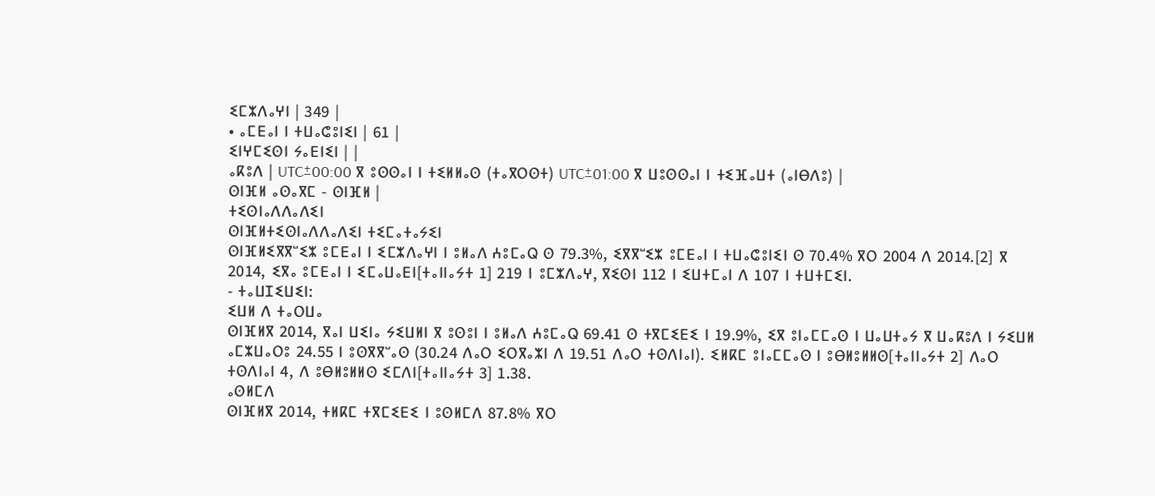ⵉⵎⵣⴷⴰⵖⵏ | 349 |
• ⴰⵎⴹⴰⵏ ⵏ ⵜⵡⴰⵛⵓⵏⵉⵏ | 61 |
ⵉⵏⵖⵎⵉⵙⵏ ⵢⴰⴹⵏⵉⵏ | |
ⴰⴽⵓⴷ | UTC±00:00 ⴳ ⵓⵙⵙⴰⵏ ⵏ ⵜⵉⵍⵍⴰⵙ (ⵜⴰⴳⵔⵙⵜ) UTC±01:00 ⴳ ⵡⵓⵙⵙⴰⵏ ⵏ ⵜⵉⴼⴰⵡⵜ (ⴰⵏⴱⴷⵓ) |
ⵙⵏⴼⵍ ⴰⵙⴰⴳⵎ - ⵙⵏⴼⵍ |
ⵜⵉⵙⵏⴰⴷⴷⴰⴷⵉⵏ
ⵙⵏⴼⵍⵜⵉⵙⵏⴰⴷⴷⴰⴷⵉⵏ ⵜⵉⵎⴰⵜⴰⵢⵉⵏ
ⵙⵏⴼⵍⵉⴳⴳⵯⵉⵣ ⵓⵎⴹⴰⵏ ⵏ ⵉⵎⵣⴷⴰⵖⵏ ⵏ ⵓⵍⴰⴷ ⵄⵓⵎⴰⵕ ⵙ 79.3%, ⵉⴳⴳⵯⵉⵣ ⵓⵎⴹⴰⵏ ⵏ ⵜⵡⴰⵛⵓⵏⵉⵏ ⵙ 70.4% ⴳⵔ 2004 ⴷ 2014.[2] ⴳ 2014, ⵉⴳⴰ ⵓⵎⴹⴰⵏ ⵏ ⵉⵎⴰⵡⴰⴹⵏ[ⵜⴰⵏⵏⴰⵢⵜ 1] 219 ⵏ ⵓⵎⵣⴷⴰⵖ, ⴳⵉⵙⵏ 112 ⵏ ⵉⵡⵜⵎⴰⵏ ⴷ 107 ⵏ ⵜⵡⵜⵎⵉⵏ.
- ⵜⴰⵡⵊⵉⵡⵉⵏ:
ⵉⵡⵍ ⴷ ⵜⴰⵔⵡⴰ
ⵙⵏⴼⵍⴳ 2014, ⴳⴰⵏ ⵡⵉⵏⴰ ⵢⵉⵡⵍⵏ ⴳ ⵓⵙⵓⵏ ⵏ ⵓⵍⴰⴷ ⵄⵓⵎⴰⵕ 69.41 ⵙ ⵜⴳⵎⵉⴹⵉ ⵏ 19.9%, ⵉⴳ ⵓⵏⴰⵎⵎⴰⵙ ⵏ ⵡⴰⵡⵜⴰⵢ ⴳ ⵡⴰⴽⵓⴷ ⵏ ⵢⵉⵡⵍ ⴰⵎⵣⵡⴰⵔⵓ 24.55 ⵏ ⵓⵙⴳⴳⵯⴰⵙ (30.24 ⴷⴰⵔ ⵉⵔⴳⴰⵣⵏ ⴷ 19.51 ⴷⴰⵔ ⵜⵙⴷⵏⴰⵏ). ⵉⵍⴽⵎ ⵓⵏⴰⵎⵎⴰⵙ ⵏ ⵓⴱⵍⵓⵍⵍⵙ[ⵜⴰⵏⵏⴰⵢⵜ 2] ⴷⴰⵔ ⵜⵙⴷⵏⴰⵏ 4, ⴷ ⵓⴱⵍⵓⵍⵍⵙ ⵉⵎⴷⵏ[ⵜⴰⵏⵏⴰⵢⵜ 3] 1.38.
ⴰⵙⵍⵎⴷ
ⵙⵏⴼⵍⴳ 2014, ⵜⵍⴽⵎ ⵜⴳⵎⵉⴹⵉ ⵏ ⵓⵙⵍⵎⴷ 87.8% ⴳⵔ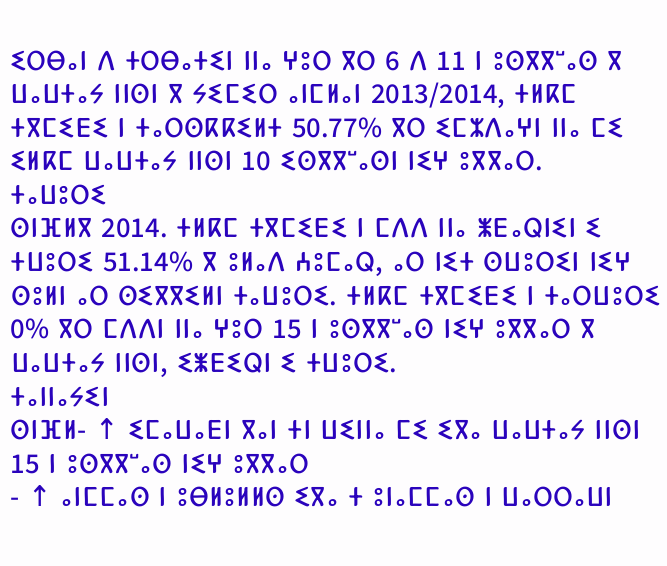ⵉⵔⴱⴰⵏ ⴷ ⵜⵔⴱⴰⵜⵉⵏ ⵏⵏⴰ ⵖⵓⵔ ⴳⵔ 6 ⴷ 11 ⵏ ⵓⵙⴳⴳⵯⴰⵙ ⴳ ⵡⴰⵡⵜⴰⵢ ⵏⵏⵙⵏ ⴳ ⵢⵉⵎⵉⵔ ⴰⵏⵎⵍⴰⵏ 2013/2014, ⵜⵍⴽⵎ ⵜⴳⵎⵉⴹⵉ ⵏ ⵜⴰⵔⵙⴽⴽⵉⵍⵜ 50.77% ⴳⵔ ⵉⵎⵣⴷⴰⵖⵏ ⵏⵏⴰ ⵎⵉ ⵉⵍⴽⵎ ⵡⴰⵡⵜⴰⵢ ⵏⵏⵙⵏ 10 ⵉⵙⴳⴳⵯⴰⵙⵏ ⵏⵉⵖ ⵓⴳⴳⴰⵔ.
ⵜⴰⵡⵓⵔⵉ
ⵙⵏⴼⵍⴳ 2014. ⵜⵍⴽⵎ ⵜⴳⵎⵉⴹⵉ ⵏ ⵎⴷⴷ ⵏⵏⴰ ⵥⴹⴰⵕⵏⵉⵏ ⵉ ⵜⵡⵓⵔⵉ 51.14% ⴳ ⵓⵍⴰⴷ ⵄⵓⵎⴰⵕ, ⴰⵔ ⵏⵉⵜ ⵙⵡⵓⵔⵉⵏ ⵏⵉⵖ ⵙⵓⵍⵏ ⴰⵔ ⵙⵉⴳⴳⵉⵍⵏ ⵜⴰⵡⵓⵔⵉ. ⵜⵍⴽⵎ ⵜⴳⵎⵉⴹⵉ ⵏ ⵜⴰⵔⵡⵓⵔⵉ 0% ⴳⵔ ⵎⴷⴷⵏ ⵏⵏⴰ ⵖⵓⵔ 15 ⵏ ⵓⵙⴳⴳⵯⴰⵙ ⵏⵉⵖ ⵓⴳⴳⴰⵔ ⴳ ⵡⴰⵡⵜⴰⵢ ⵏⵏⵙⵏ, ⵉⵥⴹⵉⵕⵏ ⵉ ⵜⵡⵓⵔⵉ.
ⵜⴰⵏⵏⴰⵢⵉⵏ
ⵙⵏⴼⵍ- ↑ ⵉⵎⴰⵡⴰⴹⵏ ⴳⴰⵏ ⵜⵏ ⵡⵉⵏⵏⴰ ⵎⵉ ⵉⴳⴰ ⵡⴰⵡⵜⴰⵢ ⵏⵏⵙⵏ 15 ⵏ ⵓⵙⴳⴳⵯⴰⵙ ⵏⵉⵖ ⵓⴳⴳⴰⵔ
- ↑ ⴰⵏⵎⵎⴰⵙ ⵏ ⵓⴱⵍⵓⵍⵍⵙ ⵉⴳⴰ ⵜ ⵓⵏⴰⵎⵎⴰⵙ ⵏ ⵡⴰⵔⵔⴰⵡⵏ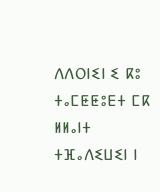ⴷⴷⵔⵏⵉⵏ ⵉ ⴽⵓ ⵜⴰⵎⵟⵟⵓⴹⵜ ⵎⴽ ⵍⵍⴰⵏⵜ ⵜⴼⴰⴷⵉⵡⵉⵏ ⵏ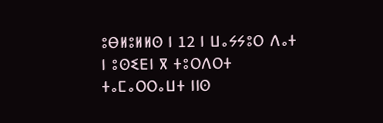ⵓⴱⵍⵓⵍⵍⵙ ⵏ 12 ⵏ ⵡⴰⵢⵢⵓⵔ ⴷⴰⵜ ⵏ ⵓⵙⵉⴹⵏ ⴳ ⵜⵓⵔⴷⵔⵜ ⵜⴰⵎⴰⵔⵔⴰⵡⵜ ⵏⵏⵙ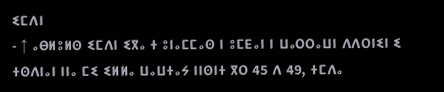ⵉⵎⴷⵏ
- ↑ ⴰⴱⵍⵓⵍⵙ ⵉⵎⴷⵏ ⵉⴳⴰ ⵜ ⵓⵏⴰⵎⵎⴰⵙ ⵏ ⵓⵎⴹⴰⵏ ⵏ ⵡⴰⵔⵔⴰⵡⵏ ⴷⴷⵔⵏⵉⵏ ⵉ ⵜⵙⴷⵏⴰⵏ ⵏⵏⴰ ⵎⵉ ⵉⵍⵍⴰ ⵡⴰⵡⵜⴰⵢ ⵏⵏⵙⵏⵜ ⴳⵔ 45 ⴷ 49, ⵜⵎⴷⴰ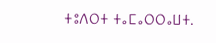ⵜⵓⴷⵔⵜ ⵜⴰⵎⴰⵔⵔⴰⵡⵜ.